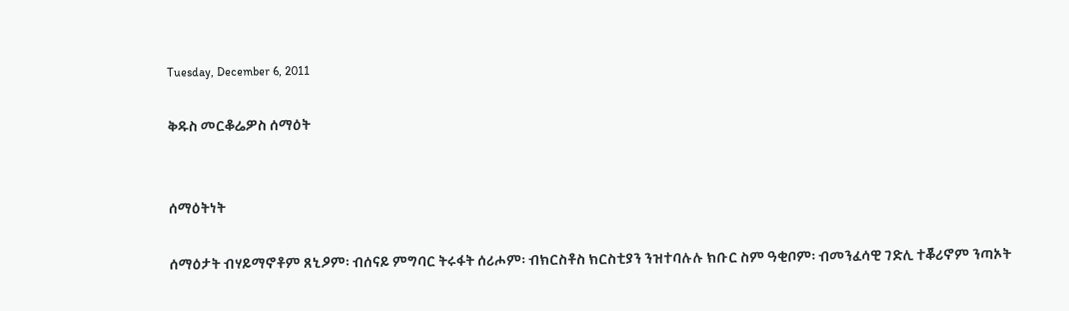Tuesday, December 6, 2011

ቅዱስ መርቆሬዎስ ሰማዕት


ሰማዕትነት

ሰማዕታት ብሃይማኖቶም ጸኒዖም፡ ብሰናይ ምግባር ትሩፋት ሰሪሖም፡ ብክርስቶስ ክርስቲያን ንዝተባሉሉ ክቡር ስም ዓቂቦም፡ ብመንፈሳዊ ገድሊ ተቖሪኖም ንጣኦት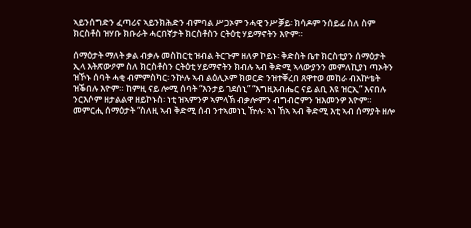ኣይንሰግድን ፈጣሪና ኣይንክሕድን ብምባል ሥጋኦም ንሓዊ ንሥቓይ፡ ክሳዶም ንሰይፊ ስለ ስም ክርስቶስ ዝሃቡ ክቡራት ሓርበኛታት ክርስቶስን ርትዕቲ ሃይማኖትን እዮም።

ሰማዕታት ማለት ቃል ብቃሉ መስከርቲ ዝብል ትርጉም ዘለዎ ኮይኑ፡ ቅድስት ቤተ ክርስቲያን ሰማዕታት ኢላ እትጽውዖም ስለ ክርስቶስን ርትዕቲ ሃይማኖትን ክብሉ ኣብ ቅድሚ ኣላውያንን መምለኪያነ ጣኦትን ዝኾኑ ሰባት ሓቂ ብምምስካር፡ ንኵሉ ኣብ ልዕሊኦም ክወርድ ንዝተቐረበ ጸዋተወ መከራ ብአኵቴት ዝቕበሉ እዮም። ከምዚ ናይ ሎሚ ሰባት “እንታይ ገደሰኒ” “እግዚአብሔር ናይ ልቢ እዩ ዝርኢ” እናበሉ ንርእሶም ዘታልልዋ ዘይኮኑስ፡ ነቲ ዝኣምንዎ ኣምላኽ ብቃሎምን ብግብሮምን ዝእመንዎ እዮም። መምርሒ ሰማዕታት “ስለዚ ኣብ ቅድሚ ሰብ ንተኣመነኒ ዅሉ፡ ኣነ ኸኣ ኣብ ቅድሚ እቲ ኣብ ሰማያት ዘሎ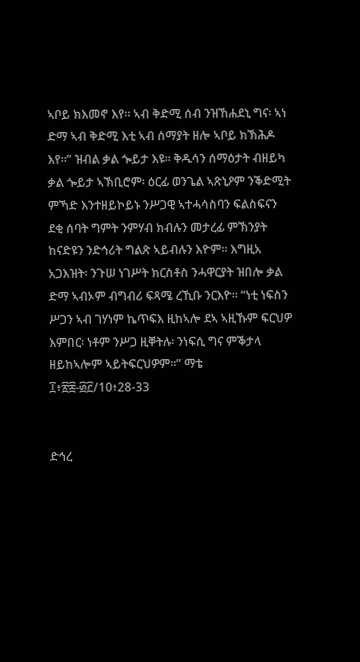ኣቦይ ክእመኖ እየ። ኣብ ቅድሚ ሰብ ንዝኸሐደኒ ግና፡ ኣነ ድማ ኣብ ቅድሚ እቲ ኣብ ሰማያት ዘሎ ኣቦይ ክኽሕዶ እየ።” ዝብል ቃል ጐይታ እዩ። ቅዱሳን ሰማዕታት ብዘይካ ቃል ጐይታ ኣኽቢሮም፡ ዕርፊ ወንጌል ኣጽኒዖም ንቕድሚት ምኻድ እንተዘይኮይኑ ንሥጋዊ ኣተሓሳስባን ፍልስፍናን ደቂ ሰባት ግምት ንምሃብ ክብሉን መታረፊ ምኽንያት ከናድዩን ንድኅሪት ግልጽ ኣይብሉን እዮም። እግዚአ አጋእዝት፡ ንጉሠ ነገሥት ክርስቶስ ንሓዋርያት ዝበሎ ቃል ድማ ኣብኦም ብግብሪ ፍጻሜ ረኺቡ ንርእዮ። “ነቲ ነፍስን ሥጋን ኣብ ገሃነም ኬጥፍእ ዚከኣሎ ደኣ ኣዚኹም ፍርህዎ እምበር፡ ነቶም ንሥጋ ዚቐትሉ፡ ንነፍሲ ግና ምቕታላ ዘይከኣሎም ኣይትፍርህዎም።” ማቴ ፲፥፳፰-፴፫/10፥28-33


ድኅረ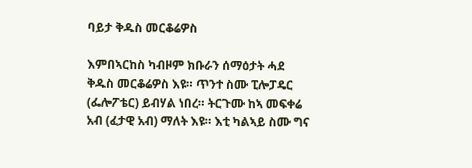ባይታ ቅዱስ መርቆሬዎስ

እምበኣርከስ ካብዞም ክቡራን ሰማዕታት ሓደ ቅዱስ መርቆሬዎስ እዩ። ጥንተ ስሙ ፒሎፓዴር (ፌሎፖቴር) ይብሃል ነበረ። ትርጉሙ ከኣ መፍቀሬ አብ (ፈታዊ አብ) ማለት እዩ። እቲ ካልኣይ ስሙ ግና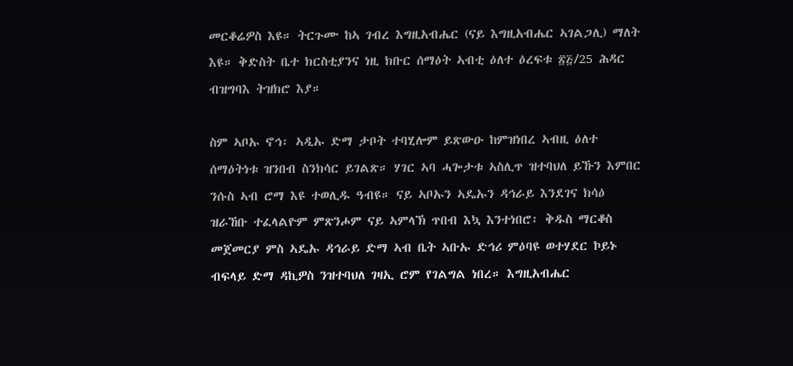መርቆሬዎስ እዩ። ትርጉሙ ከኣ ገብረ እግዚአብሔር (ናይ እግዚአብሔር ኣገልጋሊ) ማለት እዩ። ቅድስት ቤተ ክርስቲያንና ነዚ ክቡር ሰማዕት ኣብቲ ዕለተ ዕረፍቱ ፳፭/25 ሕዳር ብዝግባእ ትዝክሮ እያ።

ስም ኣቦኡ ኖኅ፡ ኣዲኡ ድማ ታቦት ተባሂሎም ይጽውዑ ከምዝነበረ ኣብዚ ዕለተ ሰማዕትነቱ ዝንበብ ስንክሳር ይገልጽ። ሃገር ኣባ ሓጐታቱ ኣስሊጥ ዝተባህለ ይኹን እምበር ንሱስ ኣብ ሮማ እዩ ተወሊዱ ዓብዩ። ናይ ኣቦኡን ኣዴኡን ዳኅራይ እንደገና ክሳዕ ዝራኸቡ ተፈላልዮም ምጽንሖም ናይ ኣምላኽ ጥበብ እኳ እንተነበሮ፡ ቅዱስ ማርቆስ መጀመርያ ምስ ኣዴኡ ዳኅራይ ድማ ኣብ ቤት ኣቡኡ ድኅሪ ምዕባዩ ወተሃደር ኮይኑ ብፍላይ ድማ ዳኪዎስ ንዝተባህለ ገዛኢ ሮም የገልግል ነበረ። እግዚአብሔር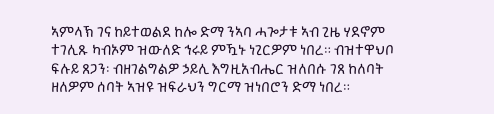ኣምላኽ ገና ከይተወልደ ከሎ ድማ ንኣባ ሓጐታቱ ኣብ ጊዜ ሃደኖም ተገሊጹ ካብኦም ዝውለድ ኅሩይ ምዃኑ ነጊርዎም ነበረ። ብዝተዋህቦ ፍሉይ ጸጋን፡ ብዘገልግልዎ ኃይሊ እግዚአብሔር ዝለበሱ ገጸ ከለባት ዘለዎም ሰባት ኣዝዩ ዝፍራህን ግርማ ዝነበሮን ድማ ነበረ።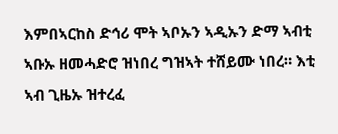እምበኣርከስ ድኅሪ ሞት ኣቦኡን ኣዲኡን ድማ ኣብቲ ኣቡኡ ዘመሓድሮ ዝነበረ ግዝኣት ተሸይሙ ነበረ። እቲ ኣብ ጊዜኡ ዝተረፈ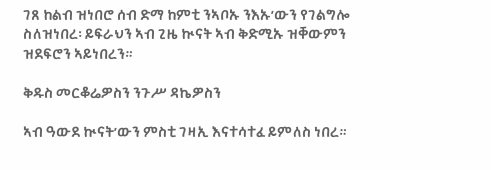ገጸ ከልብ ዝነበሮ ሰብ ድማ ከምቲ ንኣቦኡ ንእኡ’ውን የገልግሎ ስለዝነበረ፡ ይፍራህን ኣብ ጊዜ ኲናት ኣብ ቅድሚኡ ዝቐውምን ዝደፍሮን ኣይነበረን።

ቅዱስ መርቆሬዎስን ንጉሥ ዳኬዎስን

ኣብ ዓውደ ኲናት’ውን ምስቲ ገዛኢ እናተሳተፈ ይምለስ ነበረ።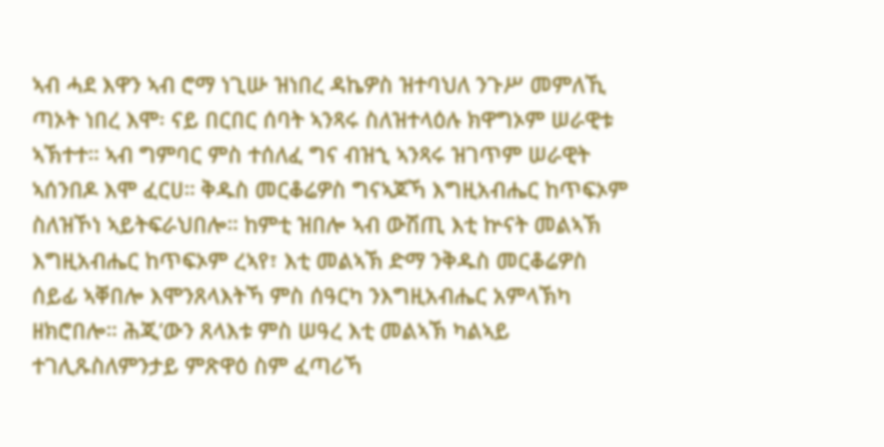ኣብ ሓደ እዋን ኣብ ሮማ ነጊሡ ዝነበረ ዳኬዎስ ዝተባህለ ንጉሥ መምለኺ ጣኦት ነበረ እሞ፡ ናይ በርበር ሰባት ኣንጻሩ ስለዝተላዕሉ ክዋግኦም ሠራዊቱ ኣኽተተ። ኣብ ግምባር ምስ ተሰለፈ ግና ብዝኂ ኣንጻሩ ዝገጥም ሠራዊት ኣሰንበዶ እሞ ፈርሀ። ቅዱስ መርቆሬዎስ ግናኣጆኻ እግዚአብሔር ከጥፍኦም ስለዝኾነ ኣይትፍራህበሎ። ከምቲ ዝበሎ ኣብ ውሽጢ እቲ ኵናት መልኣኽ እግዚአብሔር ከጥፍኦም ረኣየ፣ እቲ መልኣኽ ድማ ንቅዱስ መርቆሬዎስ ሰይፊ ኣቐበሎ እሞንጸላእትኻ ምስ ሰዓርካ ንእግዚአብሔር አምላኽካ ዘክሮበሎ። ሕጂ’ውን ጸላእቱ ምስ ሠዓረ እቲ መልኣኽ ካልኣይ ተገሊጹስለምንታይ ምጽዋዕ ስም ፈጣሪኻ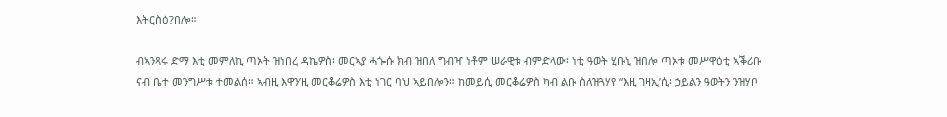እትርስዕ?በሎ።

ብኣንጻሩ ድማ እቲ መምለኪ ጣኦት ዝነበረ ዳኬዎስ፡ መርኣያ ሓጐሱ ክብ ዝበለ ግብዣ ነቶም ሠራዊቱ ብምድላው፡ ነቲ ዓወት ሂቡኒ ዝበሎ ጣኦቱ መሥዋዕቲ ኣቕሪቡ ናብ ቤተ መንግሥቱ ተመልሰ። ኣብዚ እዋን’ዚ መርቆሬዎስ እቲ ነገር ባህ ኣይበሎን። ከመይሲ መርቆሬዎስ ካብ ልቡ ስለዝጓሃየ “እዚ ገዛኢ’ሲ፡ ኃይልን ዓወትን ንዝሃቦ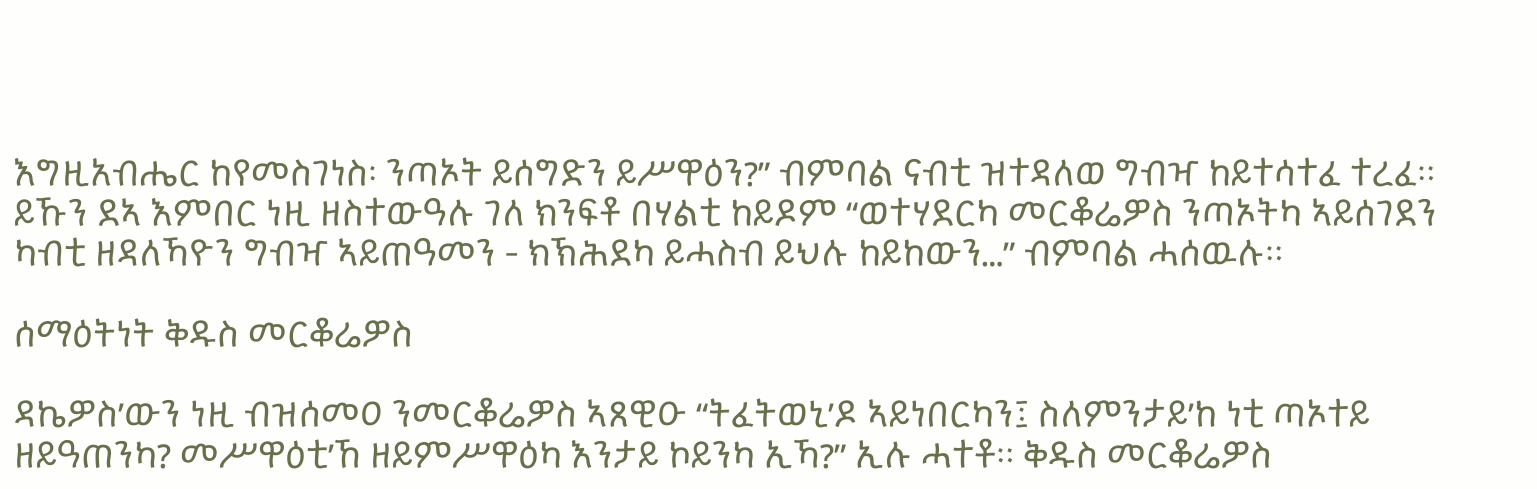እግዚአብሔር ከየመስገነስ፡ ንጣኦት ይሰግድን ይሥዋዕን?” ብምባል ናብቲ ዝተዳለወ ግብዣ ከይተሳተፈ ተረፈ። ይኹን ደኣ እምበር ነዚ ዘስተውዓሉ ገለ ክንፍቶ በሃልቲ ከይዶም “ወተሃደርካ መርቆሬዎስ ንጣኦትካ ኣይሰገደን ካብቲ ዘዳለኻዮን ግብዣ ኣይጠዓመን - ክኽሕደካ ይሓስብ ይህሉ ከይከውን…” ብምባል ሓሰዉሉ።

ሰማዕትነት ቅዱስ መርቆሬዎስ

ዳኬዎስ’ውን ነዚ ብዝሰመዐ ንመርቆሬዎስ ኣጸዊዑ “ትፈትወኒ’ዶ ኣይነበርካን፤ ስለምንታይ’ከ ነቲ ጣኦተይ ዘይዓጠንካ? መሥዋዕቲ’ኸ ዘይምሥዋዕካ እንታይ ኮይንካ ኢኻ?” ኢሉ ሓተቶ። ቅዱስ መርቆሬዎስ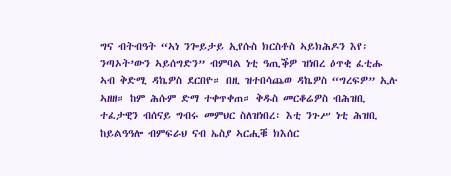ግና ብትብዓት “ኣነ ንጐይታይ ኢየሱስ ክርስቶስ ኣይክሕዶን እየ፡ ንጣኦት’ውን ኣይሰግድን” ብምባል ነቲ ዓጢቕዎ ዝነበረ ዕጥቂ ፈቲሑ ኣብ ቅድሚ ዳኬዎስ ደርበዮ። በዚ ዝተበሳጨወ ዳኬዎስ “ግረፍዎ” ኢሉ ኣዘዘ። ከም ሕሱም ድማ ተቀጥቀጠ። ቅዱስ መርቆሬዎስ ብሕዝቢ ተፈታዊን ብሰናይ ግብሩ መምህር ስለዝነበረ፡ እቲ ንጉሥ ነቲ ሕዝቢ ከይልዓዓሎ ብምፍራህ ናብ ኤስያ ኣርሒቑ ክእሰር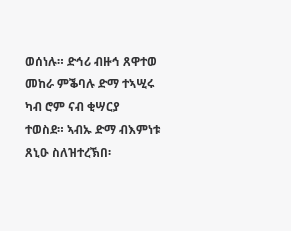ወሰነሉ። ድኅሪ ብዙኅ ጸዋተወ መከራ ምቕባሉ ድማ ተኣሢሩ ካብ ሮም ናብ ቂሣርያ ተወስደ። ኣብኡ ድማ ብእምነቱ ጸኒዑ ስለዝተረኽበ፡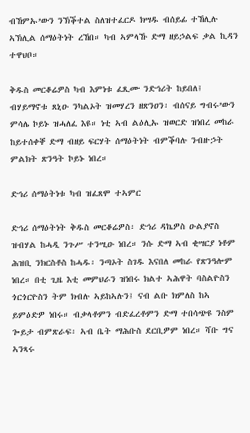ብኸምኡ’ውን ንኽቕተል ስለዝተፈርዶ ክሣዱ ብሰይፊ ተኸሊሉ ኣኽሊል ሰማዕትነት ረኸበ። ካብ ኣምላኹ ድማ ዘይኃልፍ ቃል ኪዳን ተዋህቦ።

ቅዱስ መርቆሬዎስ ካብ እምነቱ ፈጺሙ ንድኅሪት ከይበለ፤ ብሃይማኖቱ ጸኒዑ ንካልኦት ዝመሃረን ዘጽንዐን፡ ብሰናይ ግብሩ’ውን ምሳሌ ኮይኑ ዝሓለፈ እዩ። ነቲ ኣብ ልዕሊኡ ዝወርድ ዝነበረ መከራ ከይተሰቀቐ ድማ ብዘይ ፍርሃት ሰማዕትነት ብምቕባሉ ንብዙኃት ምልክት ጽንዓት ኮይኑ ነበረ።

ድኅሪ ሰማዕትነቱ ካብ ዝፈጸሞ ተኣምር

ድኅሪ ሰማዕትነት ቅዱስ መርቆሬዎስ፡ ድኅሪ ዳኬዎስ ዑልያኖስ ዝብሃል ከሓዲ ንጉሥ ተንሢዑ ነበረ። ንሱ ድማ ኣብ ቂሣርያ ነቶም ሕዝቢ ንክርስቶስ ከሓዱ፡ ንጣኦት ስገዱ እናበለ መከራ የጽንዓሎም ነበረ። በቲ ጊዜ እቲ መምህራን ዝነበሩ ክልተ ኣሕዋት ባስልዮስን ጎርጎርዮስን ትም ክብሉ ኣይከኣሉን፤ ናብ ልቡ ክምለስ ከኣ ይምዕድዎ ነበሩ። ብቃላቶምን ብድፈረቶምን ድማ ተበሳጭዩ ንስም ጐይታ ብምጽራፍ፡ ኣብ ቤት ማሕቡስ ደርቢዎም ነበረ። ሻቡ ግና ኣንጻሩ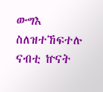ውግእ ስለዝተኸፍተሉ ናብቲ ኵናት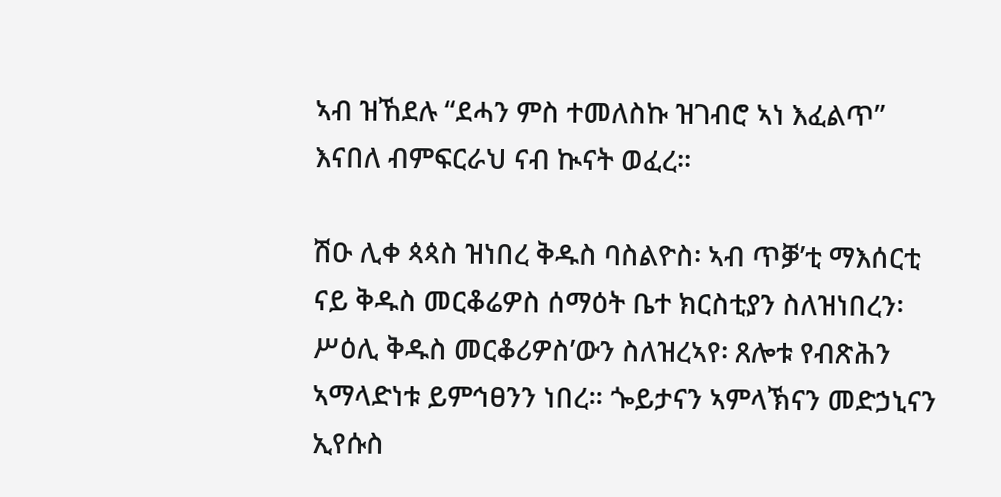ኣብ ዝኸደሉ “ደሓን ምስ ተመለስኩ ዝገብሮ ኣነ እፈልጥ” እናበለ ብምፍርራህ ናብ ኲናት ወፈረ።

ሽዑ ሊቀ ጳጳስ ዝነበረ ቅዱስ ባስልዮስ፡ ኣብ ጥቓ’ቲ ማእሰርቲ ናይ ቅዱስ መርቆሬዎስ ሰማዕት ቤተ ክርስቲያን ስለዝነበረን፡ ሥዕሊ ቅዱስ መርቆሪዎስ’ውን ስለዝረኣየ፡ ጸሎቱ የብጽሕን ኣማላድነቱ ይምኅፀንን ነበረ። ጐይታናን ኣምላኽናን መድኃኒናን ኢየሱስ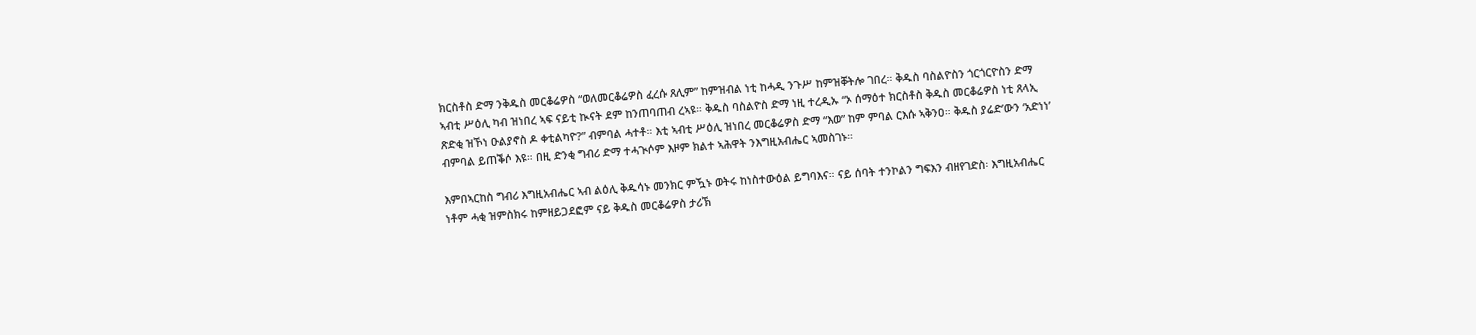ክርስቶስ ድማ ንቅዱስ መርቆሬዎስ “ወለመርቆሬዎስ ፈረሱ ጸሊም” ከምዝብል ነቲ ከሓዲ ንጉሥ ከምዝቐትሎ ገበረ። ቅዱስ ባስልዮስን ጎርጎርዮስን ድማ ኣብቲ ሥዕሊ ካብ ዝነበረ ኣፍ ናይቲ ኲናት ደም ከንጠባጠብ ረኣዩ። ቅዱስ ባስልዮስ ድማ ነዚ ተረዲኡ “ኦ ሰማዕተ ክርስቶስ ቅዱስ መርቆሬዎስ ነቲ ጸላኢ ጽድቂ ዝኾነ ዑልያኖስ ዶ ቀቲልካዮ?” ብምባል ሓተቶ። እቲ ኣብቲ ሥዕሊ ዝነበረ መርቆሬዎስ ድማ “እወ” ከም ምባል ርእሱ ኣቅንዐ። ቅዱስ ያሬድ’ውን ‘አድነነ’ ብምባል ይጠቕሶ እዩ። በዚ ድንቂ ግብሪ ድማ ተሓጒሶም እዞም ክልተ ኣሕዋት ንእግዚአብሔር ኣመስገኑ።

እምበኣርከስ ግብሪ እግዚአብሔር ኣብ ልዕሊ ቅዱሳኑ መንክር ምዃኑ ወትሩ ከነስተውዕል ይግባእና። ናይ ሰባት ተንኮልን ግፍእን ብዘየገድስ፡ እግዚአብሔር ነቶም ሓቂ ዝምስክሩ ከምዘይጋደፎም ናይ ቅዱስ መርቆሬዎስ ታሪኽ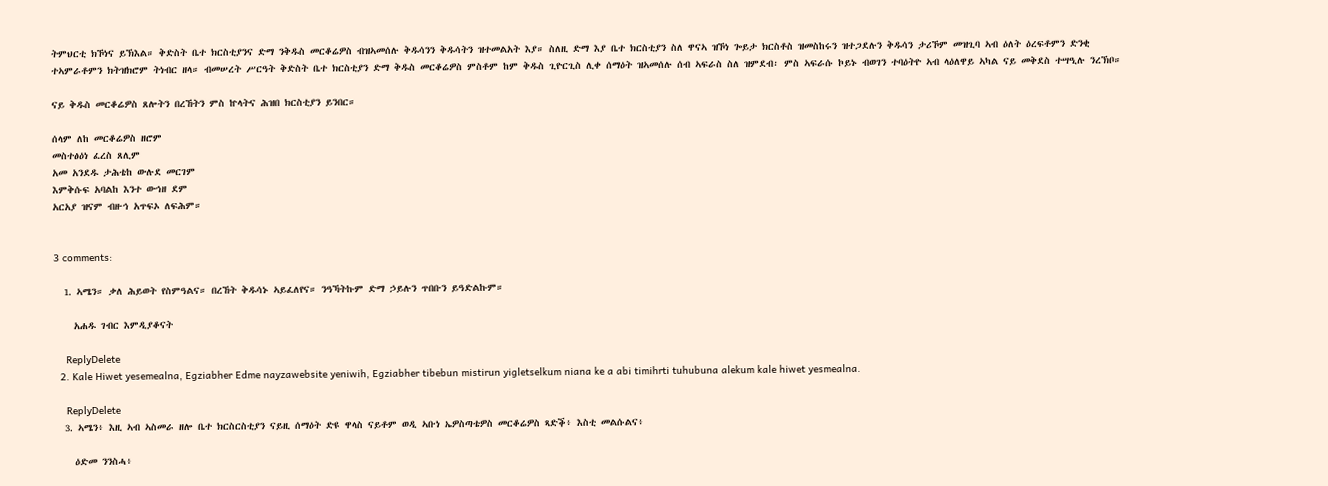ትምህርቲ ክኾነና ይኽእል። ቅድስት ቤተ ክርስቲያንና ድማ ንቅዱስ መርቆሬዎስ ብዝኣመሰሉ ቅዱሳንን ቅዱሳትን ዝተመልአት እያ። ስለዚ ድማ እያ ቤተ ክርስቲያን ስለ ዋናኣ ዝኾነ ጐይታ ክርስቶስ ዝመስከሩን ዝተጋደሉን ቅዱሳን ታሪኾም መዝጊባ ኣብ ዕለት ዕረፍቶምን ድንቂ ተኣምራቶምን ክትዝክሮም ትነብር ዘላ። ብመሠረት ሥርዓት ቅድስት ቤተ ክርስቲያን ድማ ቅዱስ መርቆሬዎስ ምስቶም ከም ቅዱስ ጊዮርጊስ ሊቀ ሰማዕት ዝኣመሰሉ ሰብ ኣፍራስ ስለ ዝምደብ፡ ምስ ኣፍራሱ ኮይኑ ብወገን ተባዕትዮ ኣብ ላዕለዋይ ኣካል ናይ መቅደስ ተሣዒሉ ንረኽቦ።

ናይ ቅዱስ መርቆሬዎስ ጸሎትን በረኸትን ምስ ኵላትና ሕዝበ ክርስቲያን ይንበር።

ሰላም ለከ መርቆሬዎስ ዘሮም
መስተፅዕነ ፈረስ ጸሊም
አመ አንደዱ ታሕቴከ ውሉደ መርገም
እምቅሱፍ አባልከ እንተ ውኅዘ ደም
አርአያ ዝናም ብዙኅ አጥፍኦ ለፍሕም።


3 comments:

  1. ኣሜን። ቃለ ሕይወት የስምዓልና። በረኸት ቅዱሳኑ ኣይፈለየና። ንዓኻትኩም ድማ ኃይሉን ጥበቡን ይዓድልኩም።

    አሐዱ ገብር እምዲያቆናት

    ReplyDelete
  2. Kale Hiwet yesemealna, Egziabher Edme nayzawebsite yeniwih, Egziabher tibebun mistirun yigletselkum niana ke a abi timihrti tuhubuna alekum kale hiwet yesmealna.

    ReplyDelete
  3. ኣሜን፥ እዚ ኣብ ኣስመራ ዘሎ ቤተ ክርስርስቲያን ናይዚ ሰማዕት ድዩ ዋላስ ናይቶም ወዲ ኣቡነ ኤዎስጣቴዎስ መርቆሬዎስ ጻድቕ፥ እስቲ መልሱልና፥

    ዕድመ ንንስሓ፥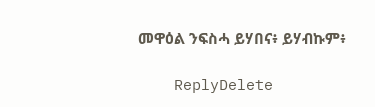መዋዕል ንፍስሓ ይሃበና፥ ይሃብኩም፥

    ReplyDelete